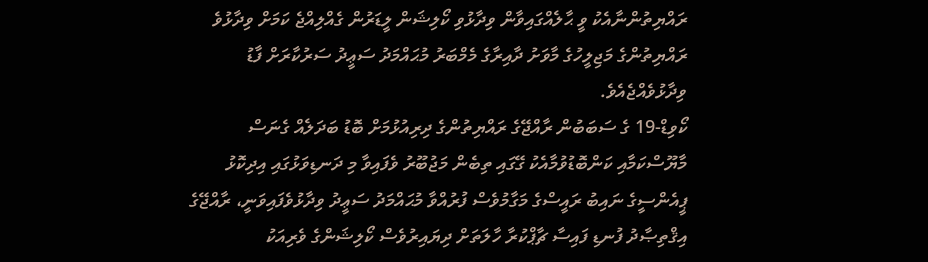ރައްޔިތުންނާއެކު ވީ ޙާލެއްގައިވާން ވިދާޅުވި ކޯލިޝަން ލީޑަރުން ގެއްލިއްޖެ ކަމަށް ވިދާޅުވެ ރައްޔިތުންގެ މަޖިލީހުގެ މާވަށު ދާއިރާގެ މެމްބަރު މުޙައްމަދު ސަޢީދު ސަރުކާރަށް ފާޑު ވިދާޅުވެއްޖެއެވެ.
ކޯވިޑް-19 ގެ ސަބަބުން ރާއްޖޭގެ ރައްޔިތުންގެ ދިރިއުޅުމަށް ބޮޑު ބަދަލެއް ގެނަސް މާޔޫސްކަމާއި ކަންބޮޑުވުމާއެކު ގޭގައި ތިބެން މަޖުބޫރު ވެފައިވާ މި ދަނޑިވަޅުގައި އިދިކޮޅު ޕީއެންސީގެ ނައިބު ރައީސްގެ މަގާމުވެސް ފުރުއްވާ މުޙައްމަދު ސަޢީދު ވިދާޅުވެފައިވަނީ، ރާއްޖޭގެ އިޤްތިޞާދު ފުނޑި ފައިސާ ޗާޕްކުރާ ހާލަތަށް ދިޔައިރުވެސް ކޯލިޝަންގެ ވެރިއަކު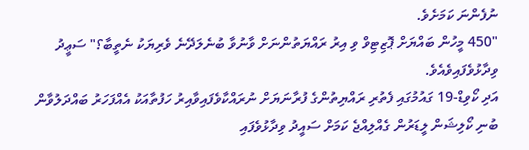ނުފެންނަ ކަމަށެވެ.
"450 މީހުން ބައްޔަށް ޕޮޒިޓިވް ވި އިރު ރައްޔަތުންނަށް ވާނުވާ ބުނެލަދޭނެ ވެރިޔަކު ނެތީބާ؟" ސަޢީދު ވިދާޅުވެފައިވެއެވެ.
އަދި ކޯވިޑް-19 ގައުމުގައި ފެތުރި ރައްޔިތުންގެ ފުރާނަޔަށް ނުރައްކާވެފައިވާއިރު ހަފުތާއަކު އެއްފަހަރު ބައްދަލުވާން ބުނި ކޯލިޝަން ލީޑަރުން ގެއްލިއްޖެ ކަމަށް ސައީދު ވިދާޅުވެފައި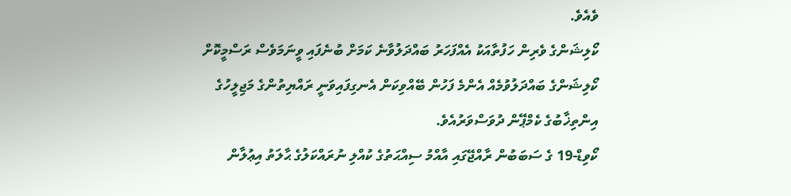ވެއެވެ.
ކޯލިޝަންގެ ވެރިން ހަފުތާއަކު އެއްފަހަރު ބައްދަލުވާނެ ކަމަށް ބުނެފައި ވީނަމަވެސް ރަސްމީކޮށް ކޯލިޝަންގެ ބައްދަލުވުމެއް އެންމެ ފަހުން ބޭއްވިކަން އެނގިފައިވަނީ ރައްޔިތުންގެ މަޖިލީހުގެ އިންތިޚާބުގެ ކެމްޕޭން ދުވަސްވަރުއެވެ.
ކޯވިޑް-19 ގެ ސަބަބުން ރާއްޖޭގައި އާއްމު ސިއްޙަތުގެ ކުއްލި ނުރައްކަލުގެ ޙާލަތު އިޢުލާން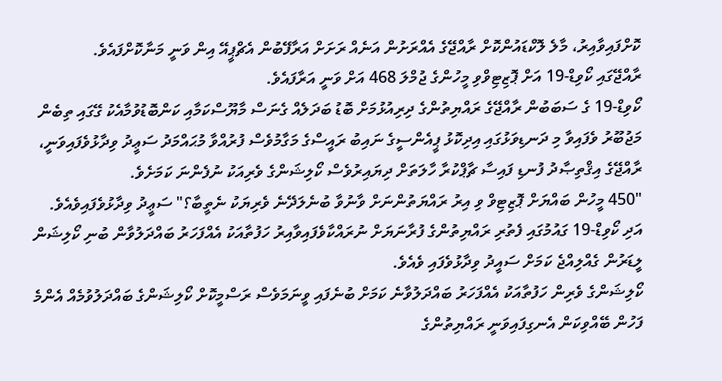ކޮށްފައިވާއިރު، މާލެ ލޮކްޑައުންކޮށް ރާއްޖޭގެ އެއްރަށުން އަނެއް ރަށަށް އަރާފޭބުން އެޗްޕީއޭ އިން ވަނީ މަނާކޮށްފައެވެ.
ރާއްޖޭގައި ކޯވިޑް-19 އަށް ޕޮޒިޓިވްވި މީހުންގެ ޖުމްލަ 468 އަށް ވަނީ އަރާފައެވެ.
ކޯވިޑް-19 ގެ ސަބަބުން ރާއްޖޭގެ ރައްޔިތުންގެ ދިރިއުޅުމަށް ބޮޑު ބަދަލެއް ގެނަސް މާޔޫސްކަމާއި ކަންބޮޑުވުމާއެކު ގޭގައި ތިބެން މަޖުބޫރު ވެފައިވާ މި ދަނޑިވަޅުގައި އިދިކޮޅު ޕީއެންސީގެ ނައިބު ރައީސްގެ މަގާމުވެސް ފުރުއްވާ މުޙައްމަދު ސަޢީދު ވިދާޅުވެފައިވަނީ، ރާއްޖޭގެ އިޤްތިޞާދު ފުނޑި ފައިސާ ޗާޕްކުރާ ހާލަތަށް ދިޔައިރުވެސް ކޯލިޝަންގެ ވެރިއަކު ނުފެންނަ ކަމަށެވެ.
"450 މީހުން ބައްޔަށް ޕޮޒިޓިވް ވި އިރު ރައްޔަތުންނަށް ވާނުވާ ބުނެލަދޭނެ ވެރިޔަކު ނެތީބާ؟" ސަޢީދު ވިދާޅުވެފައިވެއެވެ.
އަދި ކޯވިޑް-19 ގައުމުގައި ފެތުރި ރައްޔިތުންގެ ފުރާނަޔަށް ނުރައްކާވެފައިވާއިރު ހަފުތާއަކު އެއްފަހަރު ބައްދަލުވާން ބުނި ކޯލިޝަން ލީޑަރުން ގެއްލިއްޖެ ކަމަށް ސައީދު ވިދާޅުވެފައި ވެއެވެ.
ކޯލިޝަންގެ ވެރިން ހަފުތާއަކު އެއްފަހަރު ބައްދަލުވާނެ ކަމަށް ބުނެފައި ވީނަމަވެސް ރަސްމީކޮށް ކޯލިޝަންގެ ބައްދަލުވުމެއް އެންމެ ފަހުން ބޭއްވިކަން އެނގިފައިވަނީ ރައްޔިތުންގެ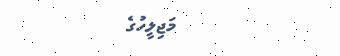މަޖިލީހުގެ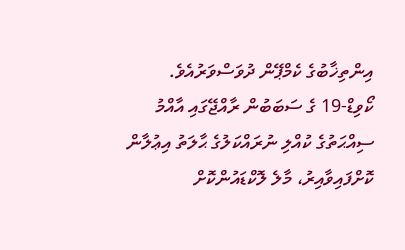އިންތިޚާބުގެ ކެމްޕޭން ދުވަސްވަރުއެވެ.
ކޯވިޑް-19 ގެ ސަބަބުން ރާއްޖޭގައި އާއްމު ސިއްޙަތުގެ ކުއްލި ނުރައްކަލުގެ ޙާލަތު އިޢުލާން ކޮށްފައިވާއިރު، މާލެ ލޮކްޑައުންކޮށް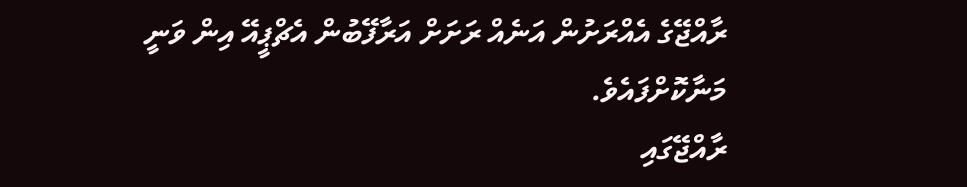ރާއްޖޭގެ އެއްރަށުން އަނެއް ރަށަށް އަރާފޭބުން އެޗްޕީއޭ އިން ވަނީ މަނާކޮށްފައެވެ.
ރާއްޖޭގައި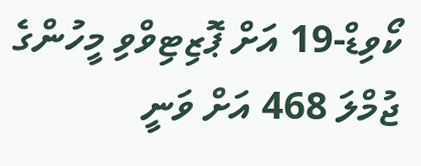ކޯވިޑް-19 އަށް ޕޮޒިޓިވްވި މީހުންގެ ޖުމްލަ 468 އަށް ވަނީ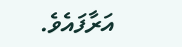އަރާފައެވެ.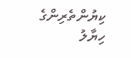ކިޔުންތެރިންގެ ހިޔާލު